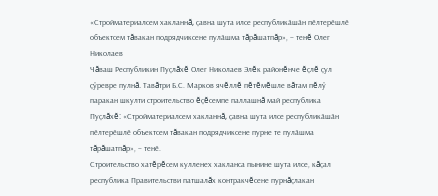«Стройматериалсем хакланнă, ҫавна шута илсе республикӑшӑн пӗлтерӗшлӗ объектсем тăвакан подрядчиксене пулӑшма тăрăшатпăр», – тенĕ Олег Николаев
Чăваш Республикин Пуҫлăхĕ Олег Николаев Элĕк районĕнче ĕҫлĕ ҫул ҫӳревре пулнă. Тавăтри Б.С. Марков ячĕллĕ пĕтĕмĕшле вăтам пĕлӳ паракан шкулти строительство ĕҫĕсемпе паллашнă май республика Пуҫлăхĕ: «Стройматериалсем хакланнă, ҫавна шута илсе республикӑшӑн пӗлтерӗшлӗ объектсем тăвакан подрядчиксене пурне те пулӑшма тăрăшатпăр», – тенӗ.
Строительство хатĕрĕсем кулленех хакланса пынине шута илсе, кăҫал республика Правительстви патшалăх контракчĕсене пурнăҫлакан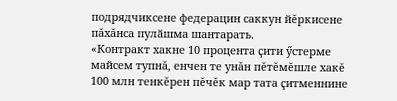подрядчиксене федерацин саккун йĕркисене пăхăнса пулӑшма шантарать.
«Контракт хакне 10 процента ҫити ӳстерме майсем тупнă, енчен те унăн пĕтĕмĕшле хакĕ 100 млн тенкĕрен пĕчĕк мар тата ҫитменнине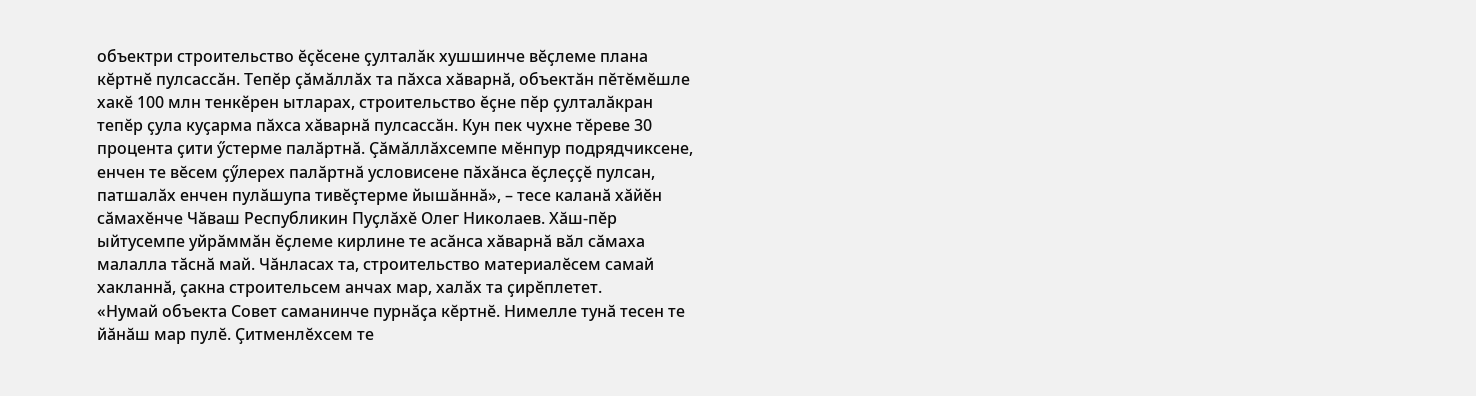объектри строительство ĕҫӗсене ҫулталăк хушшинче вĕҫлеме плана кĕртнĕ пулсассăн. Тепĕр ҫăмăллăх та пăхса хăварнă, объектăн пĕтĕмĕшле хакĕ 100 млн тенкӗрен ытларах, строительство ĕҫне пĕр ҫулталăкран тепĕр ҫула куҫарма пăхса хăварнă пулсассăн. Кун пек чухне тĕреве 30 процента ҫити ӳстерме палăртнă. Ҫăмăллăхсемпе мĕнпур подрядчиксене, енчен те вĕсем ҫӳлерех палăртнă условисене пăхăнса ĕҫлеҫҫĕ пулсан, патшалăх енчен пулăшупа тивĕҫтерме йышăннă», – тесе каланă хăйĕн сăмахĕнче Чăваш Республикин Пуҫлăхĕ Олег Николаев. Хăш-пĕр ыйтусемпе уйрăммăн ĕҫлеме кирлине те асăнса хăварнă вăл сăмаха малалла тăснă май. Чăнласах та, строительство материалĕсем самай хакланнă, ҫакна строительсем анчах мар, халăх та ҫирĕплетет.
«Нумай объекта Совет саманинче пурнăҫа кĕртнĕ. Нимелле тунă тесен те йăнăш мар пулĕ. Ҫитменлĕхсем те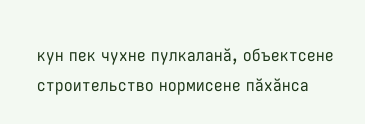кун пек чухне пулкаланă, объектсене строительство нормисене пăхăнса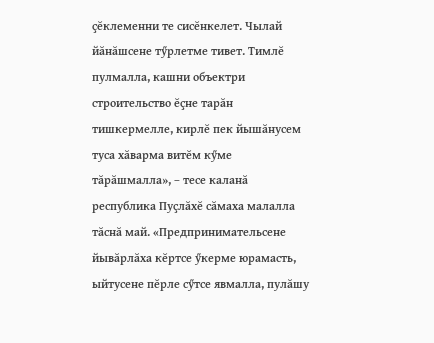ҫĕклеменни те сисĕнкелет. Чылай йăнăшсене тӳрлетме тивет. Тимлĕ пулмалла, кашни объектри строительство ĕҫне тарăн тишкермелле, кирлĕ пек йышăнусем туса хăварма витĕм кӳме тăрăшмалла», – тесе каланă республика Пуҫлăхĕ сăмаха малалла тăснă май. «Предпринимательсене йывăрлăха кĕртсе ӳкерме юрамасть, ыйтусене пĕрле сӳтсе явмалла, пулăшу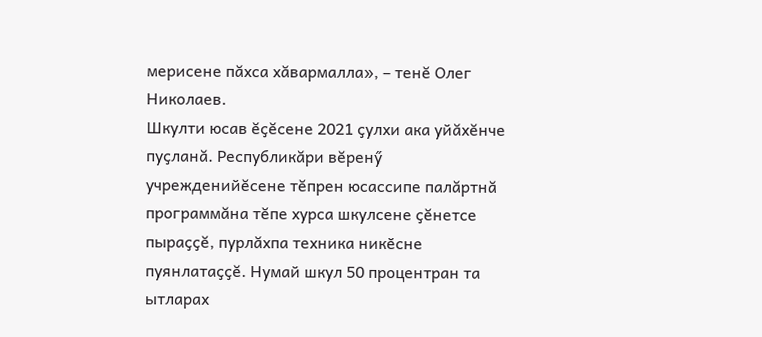мерисене пăхса хăвармалла», – тенĕ Олег Николаев.
Шкулти юсав ĕҫĕсене 2021 ҫулхи ака уйăхĕнче пуҫланă. Республикăри вĕренӳ учрежденийĕсене тĕпрен юсассипе палăртнă программăна тĕпе хурса шкулсене ҫĕнетсе пыраҫҫĕ, пурлăхпа техника никӗсне пуянлатаҫҫĕ. Нумай шкул 50 процентран та ытларах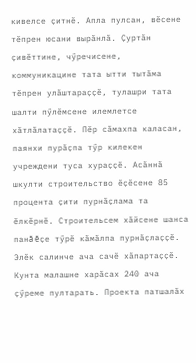кивелсе ҫитнĕ. Апла пулсан, вĕсене тĕпрен юсани вырăнлă. Ҫуртăн ҫивĕттине, чӳречисене, коммуникацине тата ытти тытăма тĕпрен улăштараҫҫĕ, тулашри тата шалти пӳлĕмсене илемлетсе хăтлăлатаҫҫĕ. Пĕр сăмахпа каласан, паянхи пурăҫпа тӳр килекен учреждени туса хураҫҫĕ. Асăннă шкулти строительство ĕҫĕсене 85 процента ҫити пурнăҫлама та ĕлкĕрнĕ. Строительсем хăйсене шанса панă ĕҫе тӳрĕ кăмăлпа пурнăҫлаҫҫĕ.
Элĕк салинче ача сачӗ хăпартаҫҫĕ. Кунта малашне харăсах 240 ача ҫӳреме пултарать. Проекта патшалăх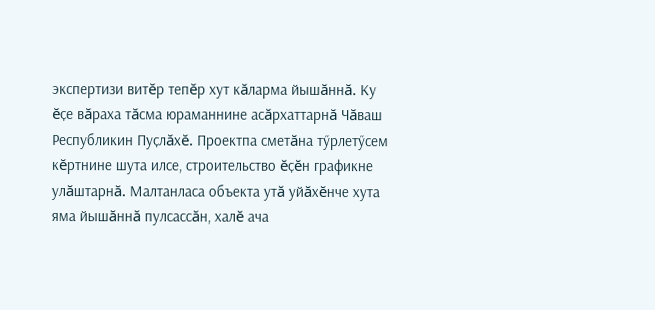экспертизи витĕр тепĕр хут кăларма йышăннă. Ку ĕҫе вăраха тăсма юраманнине асăрхаттарнă Чăваш Республикин Пуҫлăхĕ. Проектпа сметăна тӳрлетӳсем кĕртнине шута илсе, строительство ĕҫĕн графикне улăштарнă. Малтанласа объекта утă уйăхĕнче хута яма йышăннă пулсассăн, халĕ ача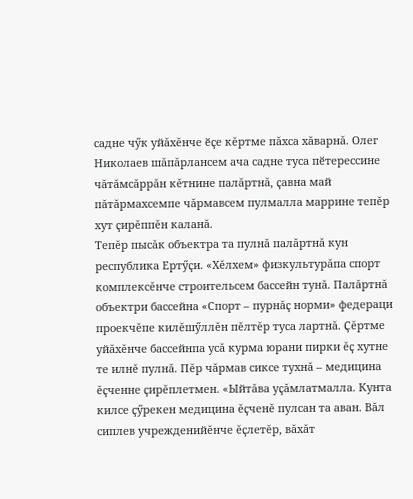садне чӳк уйăхĕнче ӗҫе кĕртме пăхса хăварнă. Олег Николаев шăпăрлансем ача садне туса пӗтерессине чăтăмсăррăн кĕтнине палăртнă, ҫавна май пăтăрмахсемпе чăрмавсем пулмалла маррине тепĕр хут ҫирĕппĕн каланă.
Тепĕр пысăк объектра та пулнă палăртнă кун республика Ертӳҫи. «Хĕлхем» физкультурăпа спорт комплексĕнче строительсем бассейн тунă. Палăртнă объектри бассейна «Спорт – пурнăҫ норми» федераци проекчĕпе килĕшӳллĕн пĕлтĕр туса лартнă. Ҫĕртме уйăхĕнче бассейнпа усă курма юрани пирки ĕҫ хутне те илнĕ пулнă. Пĕр чăрмав сиксе тухнă – медицина ĕҫченне ҫирĕплетмен. «Ыйтăва уҫăмлатмалла. Кунта килсе ҫӳрекен медицина ĕҫченĕ пулсан та аван. Вăл сиплев учрежденийĕнче ĕҫлетĕр, вăхăт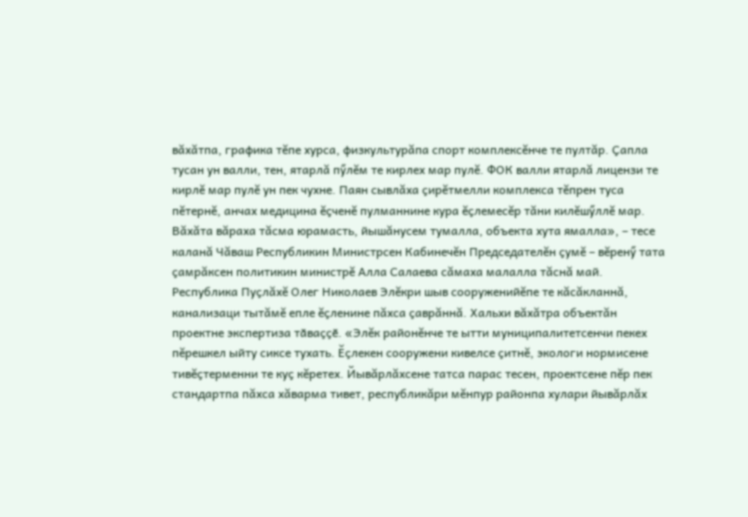вăхăтпа, графика тĕпе хурса, физкультурăпа спорт комплексĕнче те пултăр. Ҫапла тусан ун валли, тен, ятарлă пӳлĕм те кирлех мар пулĕ. ФОК валли ятарлă лицензи те кирлĕ мар пулĕ ун пек чухне. Паян сывлăха ҫирĕтмелли комплекса тĕпрен туса пĕтернĕ, анчах медицина ĕҫченĕ пулманнине кура ĕҫлемесĕр тăни килĕшӳллĕ мар. Вăхăта вăраха тăсма юрамасть, йышăнусем тумалла, объекта хута ямалла», – тесе каланă Чăваш Республикин Министрсен Кабинечĕн Председателĕн ҫумĕ – вĕренӳ тата ҫамрăксен политикин министрĕ Алла Салаева сăмаха малалла тăснă май.
Республика Пуҫлăхĕ Олег Николаев Элĕкри шыв сооруженийĕпе те кăсăкланнă, канализаци тытăмĕ епле ĕҫленине пăхса ҫаврăннă. Хальхи вăхăтра объектăн проектне экспертиза тӑваҫҫӗ. «Элĕк районĕнче те ытти муниципалитетсенчи пекех пĕрешкел ыйту сиксе тухать. Ĕҫлекен сооружени кивелсе ҫитнĕ, экологи нормисене тивĕҫтерменни те куҫ кĕретех. Йывăрлăхсене татса парас тесен, проектсене пĕр пек стандартпа пăхса хăварма тивет, республикăри мĕнпур районпа хулари йывăрлăх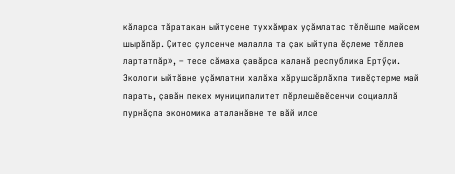кăларса тăратакан ыйтусене туххăмрах уҫăмлатас тĕлĕшпе майсем шырăпăр. Ҫитес ҫулсенче малалла та ҫак ыйтупа ĕҫлеме тĕллев лартатпăр», – тесе сăмаха ҫавăрса каланă республика Ертӳҫи.
Экологи ыйтăвне уҫăмлатни халăха хăрушсăрлăхпа тивĕҫтерме май парать, ҫавӑн пекех муниципалитет пĕрлешĕвĕсенчи социаллă пурнăҫпа экономика аталанăвне те вăй илсе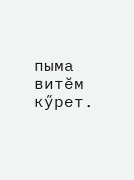пыма витĕм кӳрет.